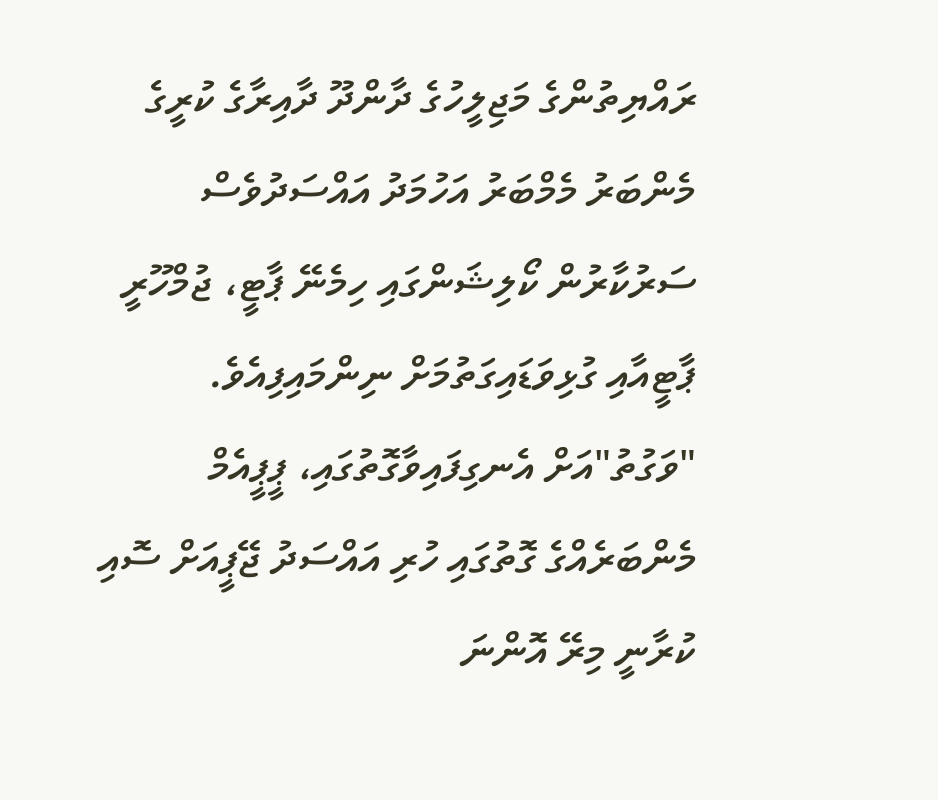ރައްޔިތުންގެ މަޖިލީހުގެ ދާންދޫ ދާއިރާގެ ކުރީގެ މެންބަރު މެމްބަރު އަހުމަދު އައްސަދުވެސް ސަރުކާރުން ކޯލިޝަންގައި ހިމެނޭ ޕާޓީ، ޖުމްހޫރީ ޕާޓީއާއި ގުޅިވަޑައިގަތުމަށް ނިންމައިފިއެވެ.
"ވަގުތު"އަށް އެނގިފައިވާގޮތުގައި، ޕީޕީއެމް މެންބަރެއްގެ ގޮތުގައި ހުރި އައްސަދު ޖޭޕީއަށް ސޮއި ކުރާނީ މިރޭ އޮންނަ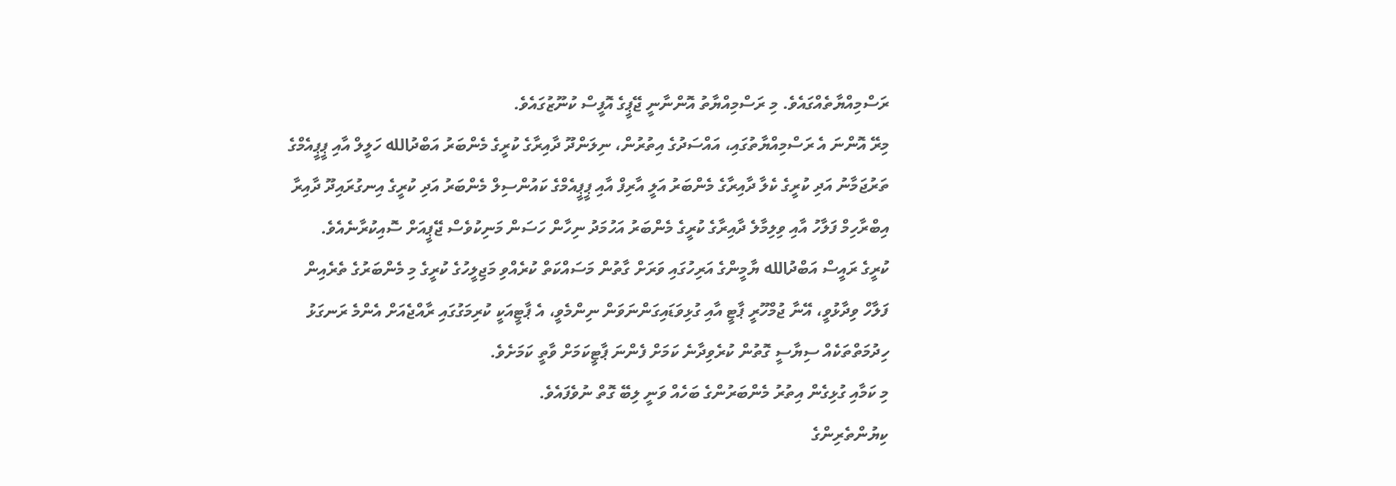ރަސްމިއްޔާތެއްގައެވެ. މި ރަސްމިއްޔާތު އޮންނާނީ ޖޭޕީގެ އޮފީސް ކުނޫޒުގައެވެ.
މިރޭ އޮންނަ އެ ރަސްމިއްޔާތުގައި، އައްސަދުގެ އިތުރުން، ނިލަންދޫ ދާއިރާގެ ކުރީގެ މެންބަރު އަބްދުالله ހަލީލް އާއި ޕީޕީއެމްގެ ތަރުޖަމާނު އަދި ކުރީގެ ކެލާ ދާއިރާގެ މެންބަރު އަލީ އާރިފް އާއި ޕީޕީއެމްގެ ކައުންސިލް މެންބަރު އަދި ކުރީގެ އިނގުރައިދޫ ދާއިރާ އިބްރާހިމް ފަލާހު އާއި ވިލިމާލެ ދާއިރާގެ ކުރީގެ މެންބަރު އަހުމަދު ނިހާން ހަސަން މަނިކުވެސް ޖޭޕީއަށް ސޮއިކުރާނެއެވެ.
ކުރީގެ ރައީސް އަބްދުالله ޔާމީންގެ އަރިހުގައި ވަރަށް ގާތުން މަސައްކަތް ކުރެއްވި މަޖިލީހުގެ ކުރީގެ މި މެންބަރުގެ ތެރެއިން ފަލާހް ވިދާޅުވީ، އޭނާ ޖުމްހޫރީ ޕާޓީ އާއި ގުޅިވަޑައިގަންނަވަން ނިންމެވީ، އެ ޕާޓީއަކީ ކުރިމަގުގައި ރާއްޖެއަށް އެންމެ ރަނގަޅު ހިދުމަތްތަކެއް ސިޔާސީ ގޮތުން ކުރެވިދާނެ ކަމަށް ފެންނަ ޕާޓީކަމަށް ވާތީ ކަމަށެވެ.
މި ކަމާއި ގުޅިގެން އިތުރު މެންބަރުންގެ ބަހެއް ވަނީ ލިބޭ ގޮތް ނުވެފައެވެ.
ކިޔުންތެރިންގެ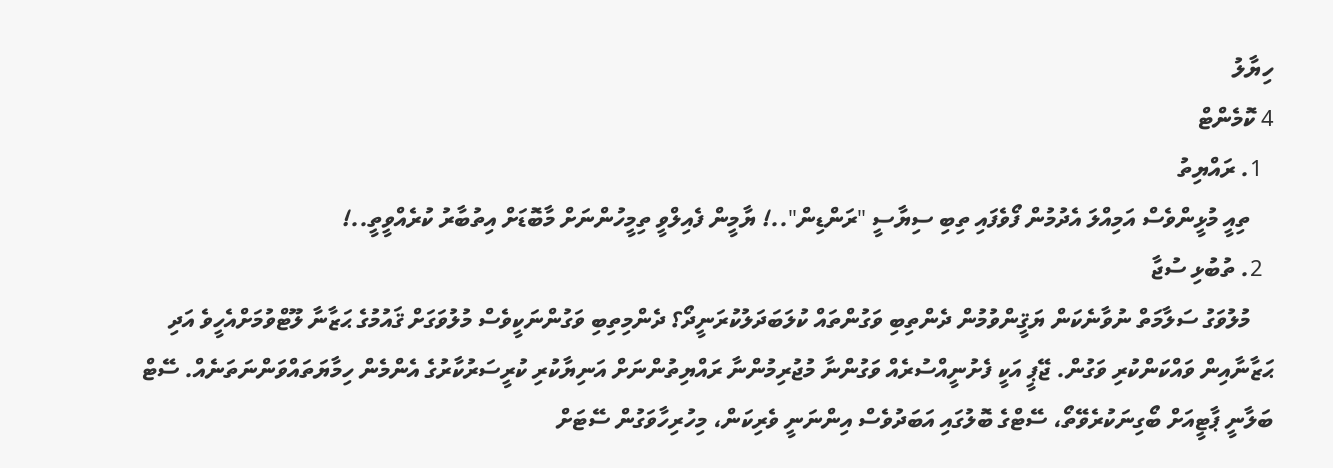ހިޔާލު
4 ކޮމެންޓް
  1. ރައްޔިތު
    ތިއީ މުޅީންވެސް އަމިއްލަ އެދުމުން ފޯވެފައި ތިބި ސިޔާސީ "ރަންޑިން"..! ޔާމީން ފެއިލްވީ ތިމީހުންނަށް މާބޮޑަށް އިތުބާރު ކުރެއްވީތީ..!
  2. ތުބުޅި ސުޖާ
    މުލުވަގު ސަލާމަތް ނުވާނެކަން ޔަޤީންވުމުން ދެންތިބި ވަގުންތައް ކުލަބަދަލުކުރަނީދޯ؟ ދެންމިތިބި ވަގުންނަކީވެސް މުލުވަގަށް ޤައުމުގެ ޙަޒާނާ ލޫޓްވުމަށްއެހީވެ އަދި ޙަޒާނާއިން ވައްކަންކުރި ވަގުން. ޖޭޕީ އަކީ ފެށުނީއްސުރެއް ވަގުންނާ މުޖުރިމުންނާ ރައްޔިތުންނަށް އަނިޔާކުރި ކުރީސަރުކާރުގެ އެންމެން ހިމާޔަތައްވަންނަތަނެއް. ސޭޓް ބަލާނީ ޕާޓީއަށް ބޯގިނަކުރެވޭތޯ، ސޭޓްގެ ބޮލުގައި އަބަދުވެސް އިންނަނީ ވެރިކަން، މިހުރިހާވަގުން ސޭޓަށް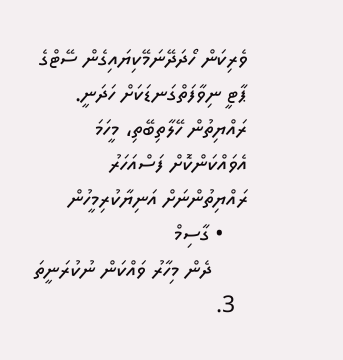ވެރިކަން ހޯދަދޭނަމޭކިޔައިގެން ސޭޓްގެ ޕާޓީ ނިވާފަތްގަނޑަކަށް ހަދަނީ. ރައްޔިތުން ހޭލާތިބޭތި، މީހަމަ އެވައްކަންކޮށް ފަސްއަހަރު ރައްޔިތުންނަށް އަނިޔާކުރިމީހުން
    • ގާސިމް
      ދެން މިހާރު ވައްކަން ނުކުރަނީތަ
  3.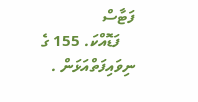ފަޓާސް
    ފަޑޮއްކަ. 155 ގެ ނިވައިފަތްއަޅަން .